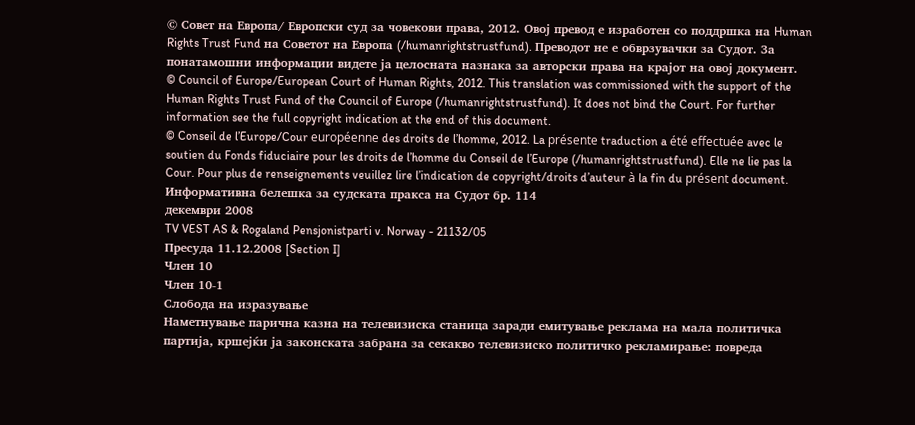© Совет на Европа/ Европски суд за човекови права, 2012. Овој превод е изработен со поддршка на Human Rights Trust Fund на Советот на Европа (/humanrightstrustfund). Преводот не е обврзувачки за Судот. За понатамошни информации видете ја целосната назнака за авторски права на крајот на овој документ.
© Council of Europe/European Court of Human Rights, 2012. This translation was commissioned with the support of the Human Rights Trust Fund of the Council of Europe (/humanrightstrustfund). It does not bind the Court. For further information see the full copyright indication at the end of this document.
© Conseil de l’Europe/Cour européenne des droits de l’homme, 2012. La présente traduction a été effectuée avec le soutien du Fonds fiduciaire pour les droits de l’homme du Conseil de l’Europe (/humanrightstrustfund). Elle ne lie pas la Cour. Pour plus de renseignements veuillez lire l’indication de copyright/droits d’auteur à la fin du présent document.
Информативна белешка за судската пракса на Судот бр. 114
декември 2008
TV VEST AS & Rogaland Pensjonistparti v. Norway - 21132/05
Пресуда 11.12.2008 [Section I]
Член 10
Член 10-1
Слобода на изразување
Наметнување парична казна на телевизиска станица заради емитување реклама на мала политичка партија, кршејќи ја законската забрана за секакво телевизиско политичко рекламирање: повреда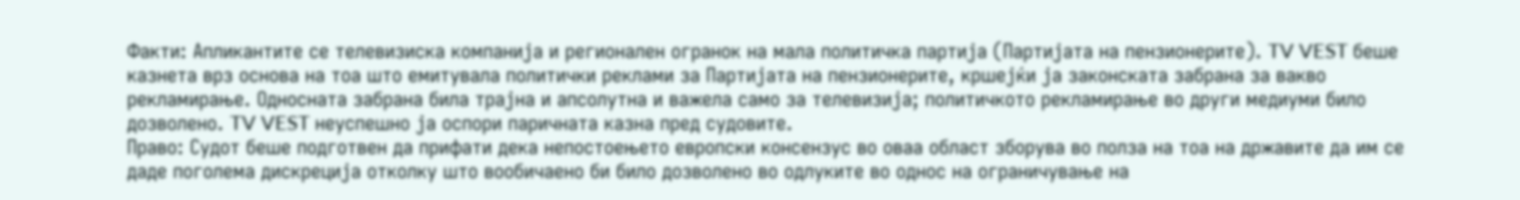Факти: Апликантите се телевизиска компанија и регионален огранок на мала политичка партија (Партијата на пензионерите). TV VEST беше казнета врз основа на тоа што емитувала политички реклами за Партијата на пензионерите, кршејќи ја законската забрана за вакво рекламирање. Односната забрана била трајна и апсолутна и важела само за телевизија; политичкото рекламирање во други медиуми било дозволено. TV VEST неуспешно ја оспори паричната казна пред судовите.
Право: Судот беше подготвен да прифати дека непостоењето европски консензус во оваа област зборува во полза на тоа на државите да им се даде поголема дискреција отколку што вообичаено би било дозволено во одлуките во однос на ограничување на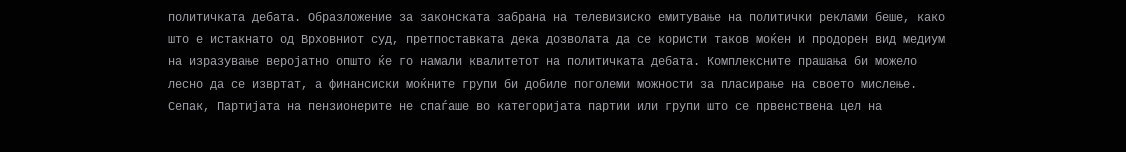политичката дебата. Образложение за законската забрана на телевизиско емитување на политички реклами беше, како што е истакнато од Врховниот суд, претпоставката дека дозволата да се користи таков моќен и продорен вид медиум на изразување веројатно општо ќе го намали квалитетот на политичката дебата. Комплексните прашања би можело лесно да се извртат, а финансиски моќните групи би добиле поголеми можности за пласирање на своето мислење. Сепак, Партијата на пензионерите не спаѓаше во категоријата партии или групи што се првенствена цел на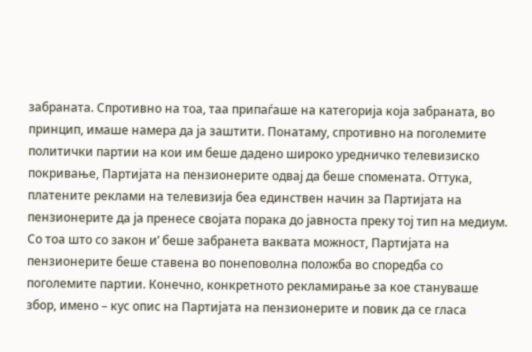забраната. Спротивно на тоа, таа припаѓаше на категорија која забраната, во принцип, имаше намера да ја заштити. Понатаму, спротивно на поголемите политички партии на кои им беше дадено широко уредничко телевизиско покривање, Партијата на пензионерите одвај да беше спомената. Оттука, платените реклами на телевизија беа единствен начин за Партијата на пензионерите да ја пренесе својата порака до јавноста преку тој тип на медиум. Со тоа што со закон и’ беше забранета ваквата можност, Партијата на пензионерите беше ставена во понеповолна положба во споредба со поголемите партии. Конечно, конкретното рекламирање за кое стануваше збор, имено – кус опис на Партијата на пензионерите и повик да се гласа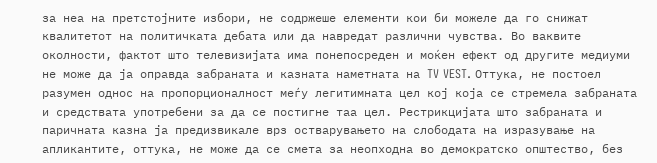за неа на претстојните избори, не содржеше елементи кои би можеле да го снижат квалитетот на политичката дебата или да навредат различни чувства. Во ваквите околности, фактот што телевизијата има понепосреден и моќен ефект од другите медиуми не може да ја оправда забраната и казната наметната на TV VEST. Оттука, не постоел разумен однос на пропорционалност меѓу легитимната цел кој која се стремела забраната и средствата употребени за да се постигне таа цел. Рестрикцијата што забраната и паричната казна ја предизвикале врз остварувањето на слободата на изразување на апликантите, оттука, не може да се смета за неопходна во демократско општество, без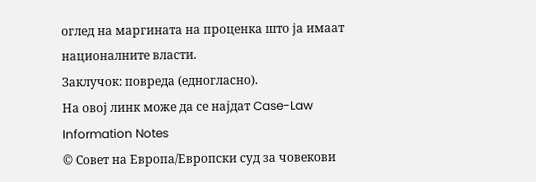оглед на маргината на проценка што ја имаат националните власти.
Заклучок: повреда (едногласно).
На овој линк може да се најдат Case-Law Information Notes
© Совет на Европа/Европски суд за човекови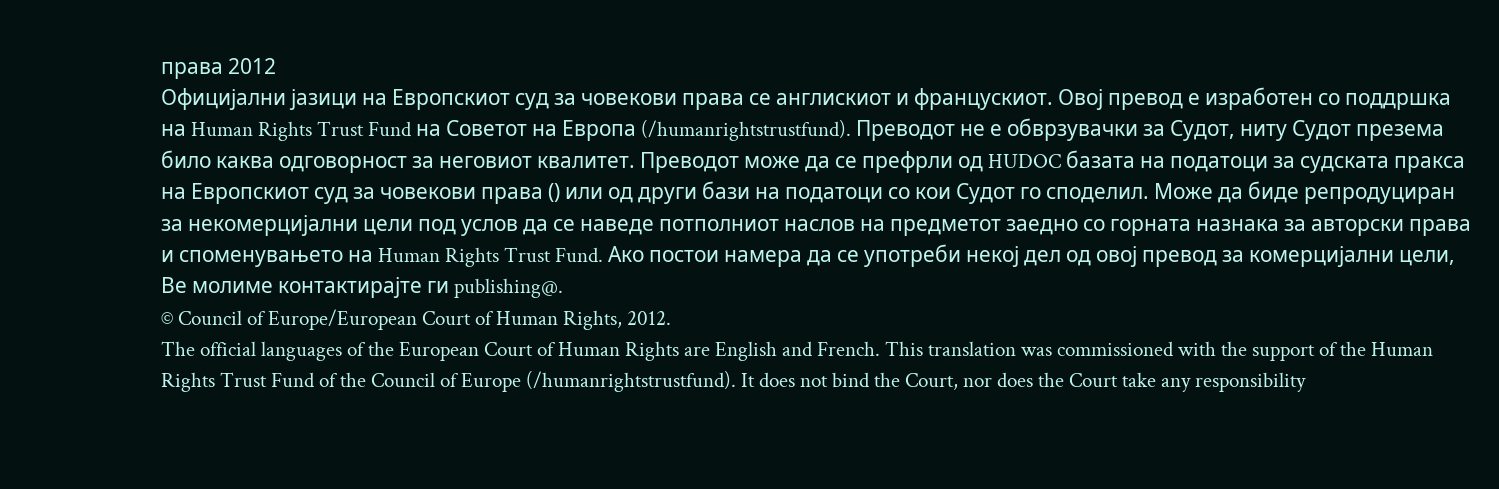права 2012
Официјални јазици на Европскиот суд за човекови права се англискиот и францускиот. Овој превод е изработен со поддршка на Human Rights Trust Fund на Советот на Европа (/humanrightstrustfund). Преводот не е обврзувачки за Судот, ниту Судот презема било каква одговорност за неговиот квалитет. Преводот може да се префрли од HUDOC базата на податоци за судската пракса на Европскиот суд за човекови права () или од други бази на податоци со кои Судот го споделил. Може да биде репродуциран за некомерцијални цели под услов да се наведе потполниот наслов на предметот заедно со горната назнака за авторски права и споменувањето на Human Rights Trust Fund. Ако постои намера да се употреби некој дел од овој превод за комерцијални цели, Ве молиме контактирајте ги publishing@.
© Council of Europe/European Court of Human Rights, 2012.
The official languages of the European Court of Human Rights are English and French. This translation was commissioned with the support of the Human Rights Trust Fund of the Council of Europe (/humanrightstrustfund). It does not bind the Court, nor does the Court take any responsibility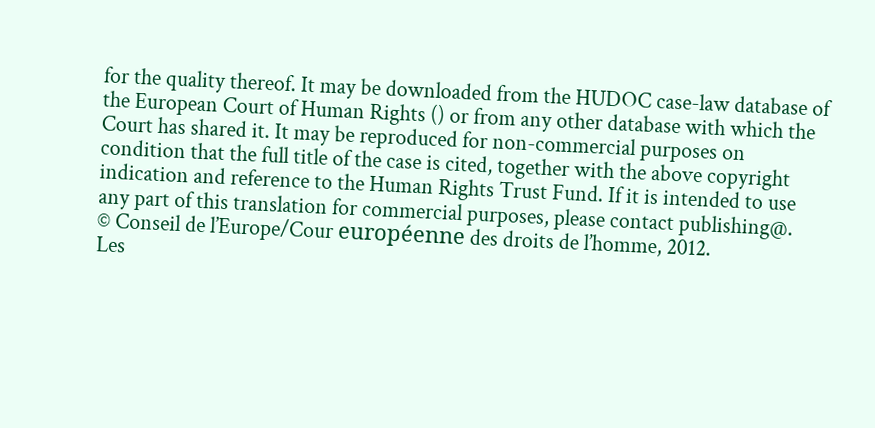for the quality thereof. It may be downloaded from the HUDOC case-law database of the European Court of Human Rights () or from any other database with which the Court has shared it. It may be reproduced for non-commercial purposes on condition that the full title of the case is cited, together with the above copyright indication and reference to the Human Rights Trust Fund. If it is intended to use any part of this translation for commercial purposes, please contact publishing@.
© Conseil de l’Europe/Cour européenne des droits de l’homme, 2012.
Les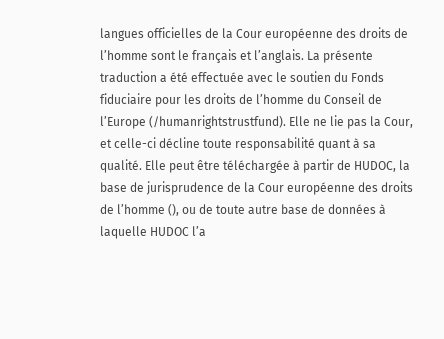langues officielles de la Cour européenne des droits de l’homme sont le français et l’anglais. La présente traduction a été effectuée avec le soutien du Fonds fiduciaire pour les droits de l’homme du Conseil de l’Europe (/humanrightstrustfund). Elle ne lie pas la Cour, et celle-ci décline toute responsabilité quant à sa qualité. Elle peut être téléchargée à partir de HUDOC, la base de jurisprudence de la Cour européenne des droits de l’homme (), ou de toute autre base de données à laquelle HUDOC l’a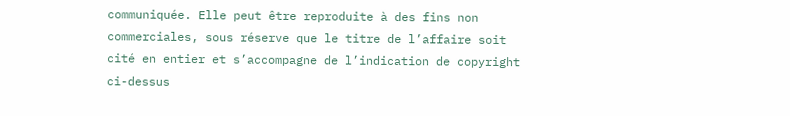communiquée. Elle peut être reproduite à des fins non commerciales, sous réserve que le titre de l’affaire soit cité en entier et s’accompagne de l’indication de copyright ci-dessus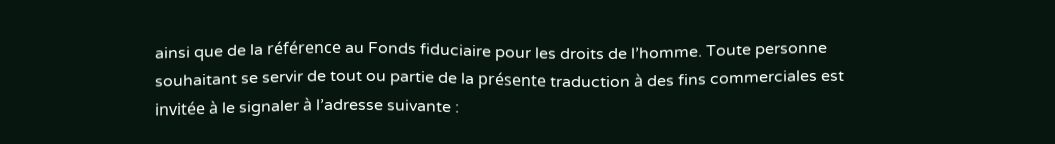ainsi que de la référence au Fonds fiduciaire pour les droits de l’homme. Toute personne souhaitant se servir de tout ou partie de la présente traduction à des fins commerciales est invitée à le signaler à l’adresse suivante :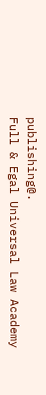publishing@.
Full & Egal Universal Law Academy